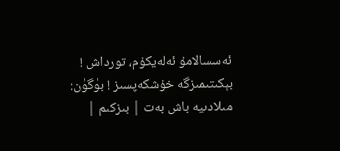ئەسسالامۇ ئەلەيكۇم، تورداش ! بېكىتىمىزگە خۇشكەپسىز ! بۈگۈن: مىلادىيە باش بەت | بىزكىم |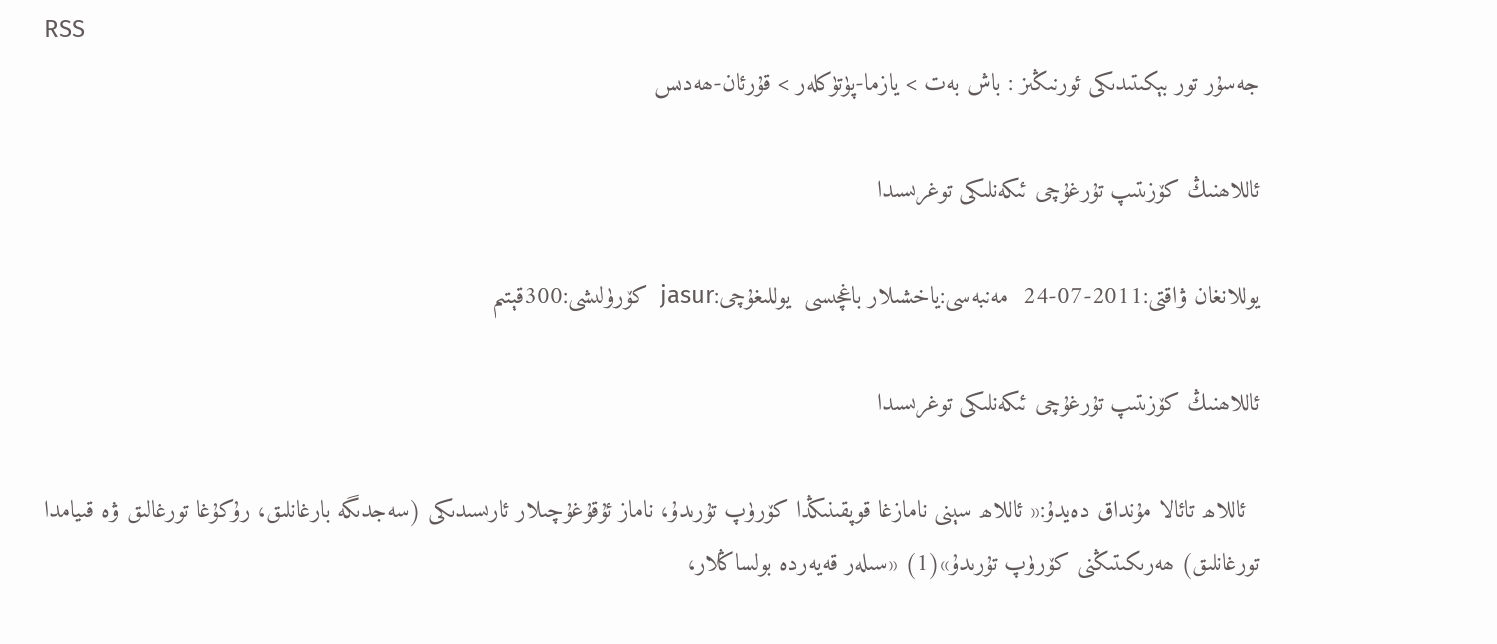RSS
جەسۇر تور بېكىتىدىكى ئورنىڭىز : باش بەت > يازما-پۈتۈكلەر > قۇرئان-ھەدىس

ئاللاھنىڭ كۆزىتىپ تۇرغۇچى ئىكەنلىكى توغرىسىدا

يوللانغان ۋاقتى:2011-07-24  مەنبەسى:ياخشىلار باغچىسى  يوللىغۇچى:jasur  كۆرۈلىشى:300قېتىم

ئاللاھنىڭ كۆزىتىپ تۇرغۇچى ئىكەنلىكى توغرىسىدا

  ئاللاھ تائالا مۇنداق دەيدۇ:« ئاللاھ سېنى نامازغا قوپقىنىڭدا كۆرۈپ تۇرىدۇ، ناماز ئۇقۇغۇچىلار ئارىسىدىكى (سەجدىگە بارغانلىق، رۇكۇغا تورغالىق ۋە قىيامدا تورغانلىق) ھەرىكىتىڭنى كۆرۈپ تۇرىدۇ»(1) «سىلەر قەيەردە بولساڭلار،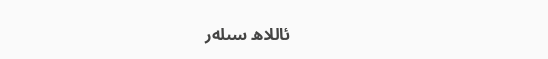ئاللاھ سىلەر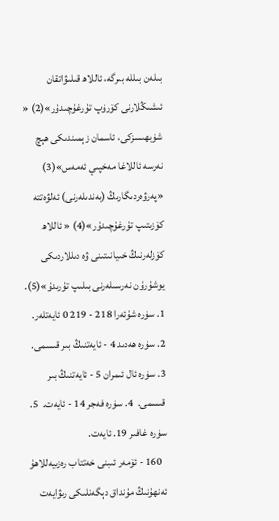بىلەن بىللە بىرگە، ئاللاھ قىلىۋاتقان ئىشىڭلارنى كۆرۈپ تۇرغۇچىدۇر»(2) « شۈبھىسزكى، ئاسمان زېمىندىكى ھېچ نەرسە ئاللاغا مەخپىي ئەمەس»(3) «پەرۋەردىگارىڭ (بەندىلەرنى) ئەلۋەتتە كۆزىتىپ تۇرغۇچىدۇر»(4) « ئاللاھ كۆزلەرنىڭ خىيانىتىنى ۋە دىللاردىكى يوشۇرۇن نەرسىلەرنى بىلىپ تۇرىدۇ»(5). 1. سۈرە شۇئەرا 218 - 219 0 ئايەتلەر.  2. سۈرە ھەدىد 4 - ئايەتنىڭ بىر قىسمى.  3. سۈرە ئال ئىمران 5 - ئايەتنىڭ بىر قىسمى.  4. سۈرە فەجر 14 - ئايەت.  5. سۈرە غافىر 19. ئايەت.
  160 - ئۆمەر ئىبنى خەتتاب رەزىيەللاھۇ ئەنھۇنىڭ مۇنداق دېگەنلىكى رىۋايەت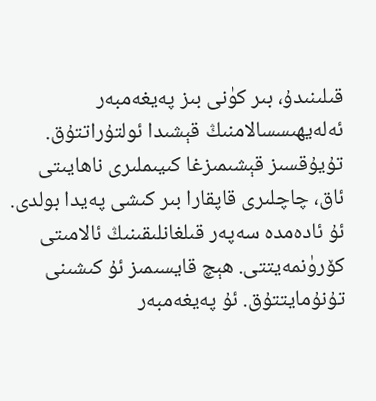قىلىنىدۇ، بىر كۈنى بىز پەيغەمبەر ئەلەيھىسسالامنىڭ قېشىدا ئولتۇراتتۇق. تۇيۇقسىز قېشىمىزغا كىيىملىرى ناھايىتى ئاق، چاچلىرى قاپقارا بىر كىشى پەيدا بولدى. ئۇ ئادەمدە سەپەر قىلغانلىقىنىڭ ئالامىتى كۆرۈنمەيتتى. ھېچ قايسىمىز ئۇ كىشىنى تۇنۇمايتتۇق. ئۇ پەيغەمبەر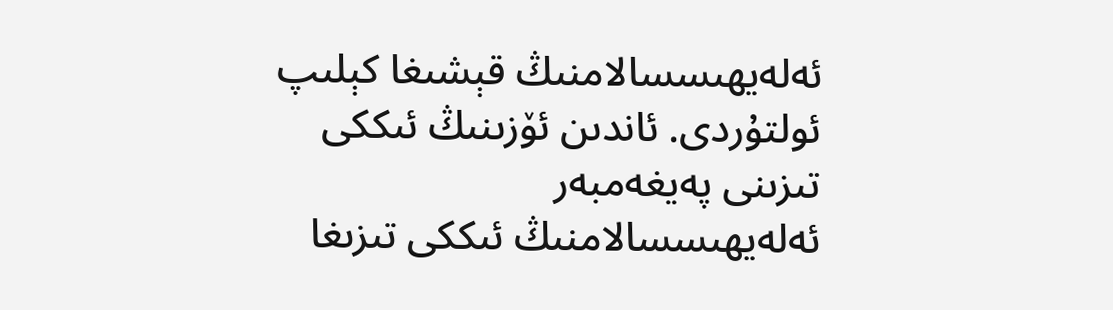ئەلەيھىسسالامنىڭ قېشىغا كېلىپ ئولتۇردى. ئاندىن ئۆزىنىڭ ئىككى تىزىنى پەيغەمبەر ئەلەيھىسسالامنىڭ ئىككى تىزىغا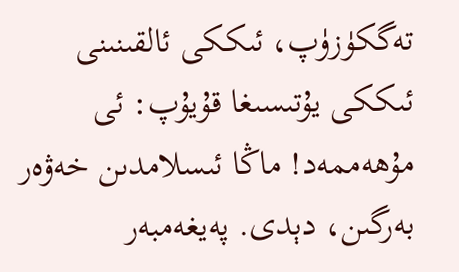تەگكۈزۈپ، ئىككى ئالقىنىنى ئىككى يۇتىسىغا قۇيۇپ: ئى مۇھەممەد! ماڭا ئىسلامدىن خەۋەر بەرگىن، دېدى. پەيغەمبەر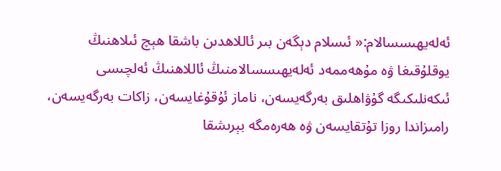ئەلەيھىسسالام:« ئىسلام دېگەن بىر ئاللاھدىن باشقا ھېچ ئىلاھنىڭ يوقلۇقىغا ۋە مۇھەممەد ئەلەيھىسسالامنىڭ ئاللاھنىڭ ئەلچىسى ئىكەنلىكىگە گۇۋاھلىق بەرگەيسەن، ناماز ئۇقۇغايسەن، زاكات بەرگەيسەن، رامىزاندا روزا تۇتقايسەن ۋە ھەرەمگە بېرىشقا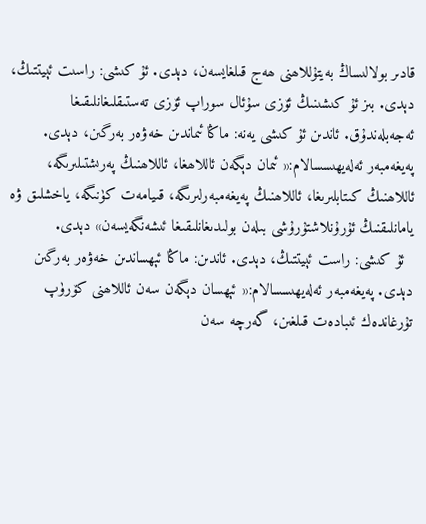قادىر بولالىساڭ بەيتۇللاھنى ھەج قىلغايسەن، دېدى. ئۇ كىشى: راسىت ئېيتتىڭ، دېدى. بىز ئۇ كىشىنىڭ ئۆزى سۇئال سوراپ ئۆزى تەستىقلىغانلىقىغا ئەجەبلەندۇق. ئاندىن ئۇ كىشى يەنە: ماڭا ئىماندىن خەۋەر بەرگىن، دېدى. پەيغەمبەر ئەلەيھىسسالام:« ئىمان دېگەن ئاللاھغا، ئاللاھنىڭ پەرىشتىلىرىگە، ئاللاھنىڭ كىتابلىرىغا، ئاللاھنىڭ پەيغەمبەرلىرىگە، قىيامەت كۈنىگە، ياخشلىق ۋە يامانلىقنىڭ ئۇرۇنلاشتۇرۇشى بىلەن بولىدىغانلىقىغا ئىشەنگەيسەن» دېدى.
  ئۇ كىشى: راست ئېيتتىڭ، دېدى. ئاندىن: ماڭا ئېھساندىن خەۋەر بەرگىن دېدى. پەيغەمبەر ئەلەيھىسسالام:« ئېھسان دېگەن سەن ئاللاھنى كۆرۈپ تۇرغاندەك ئىبادەت قىلغىن، گەرچە سەن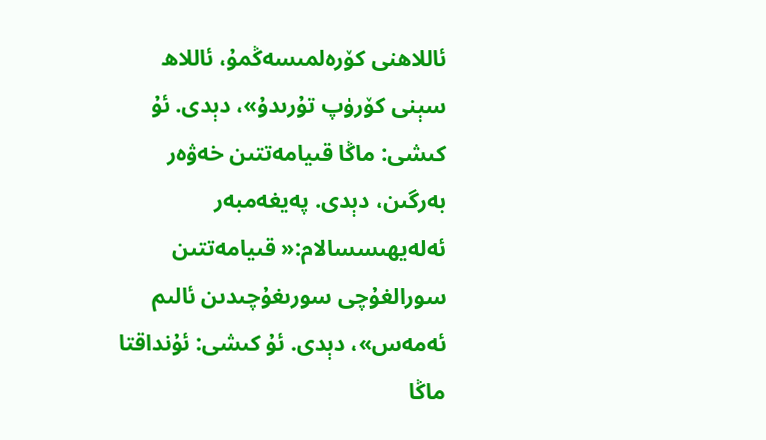ئاللاھنى كۆرەلمىسەڭمۇ، ئاللاھ سېنى كۆرۈپ تۇرىدۇ»، دېدى. ئۇ كىشى: ماڭا قىيامەتتىن خەۋەر بەرگىن، دېدى. پەيغەمبەر ئەلەيھىسسالام:« قىيامەتتىن سورالغۇچى سورىغۇچىدىن ئالىم ئەمەس»، دېدى. ئۇ كىشى: ئۇنداقتا ماڭا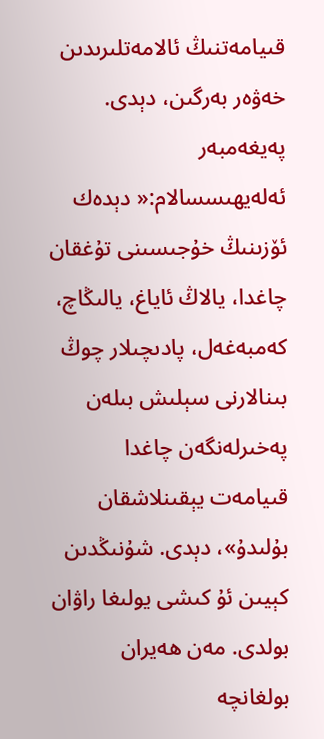قىيامەتنىڭ ئالامەتلىرىدىن خەۋەر بەرگىن، دېدى. پەيغەمبەر ئەلەيھىسسالام:« دېدەك ئۆزىنىڭ خۇجىسىنى تۇغقان چاغدا، يالاڭ ئاياغ، يالىڭاچ، كەمبەغەل، پادىچىلار چوڭ بىنالارنى سېلىش بىلەن پەخىرلەنگەن چاغدا قىيامەت يېقىنلاشقان بۇلىدۇ»، دېدى. شۇنىڭدىن كېيىن ئۇ كىشى يولىغا راۋان بولدى. مەن ھەيران بولغانچە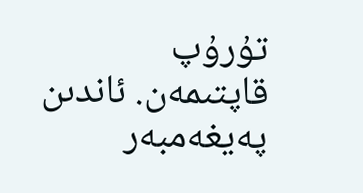تۇرۇپ قاپتىمەن. ئاندىن پەيغەمبەر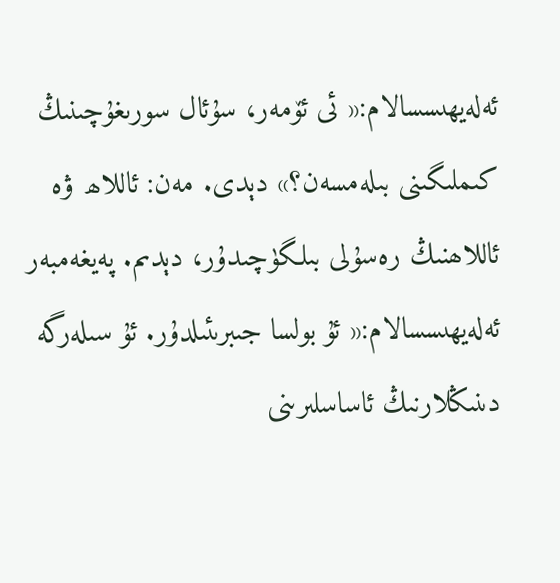ئەلەيھىسسالام:« ئى ئۆمەر، سۇئال سورىغۇچىنىڭ كىملىگىنى بىلەمسەن؟» دېدى. مەن: ئاللاھ ۋە ئاللاھنىڭ رەسۇلى بىلگۈچىدۇر، دېدىم. پەيغەمبەر ئەلەيھىسسالام:« ئۇ بولسا جىبرىئىلدۇر. ئۇ سىلەرگە دىنىڭلارنىڭ ئاساسلىرىنى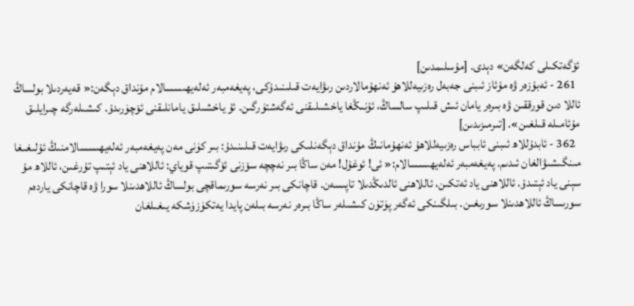ئۆگەتكىلى كەلگەن» دېدى. [مۇسلىمدىن]
  261 - ئەبۇزەر ۋە مۇئاز ئىبنى جەبەل رەزىيەللاھۇ ئەنھۇمالاردىن رىۋايەت قىلىنىدۇكى، پەيغەمبەر ئەلەيھىسسالام مۇنداق دېگەن:« قەيەردىلا بولساڭ ئاللا دىن قورققىن ۋە بىرەر يامان ئىش قىلىپ سالساڭ، ئۇنىڭغا ياخشىلىقنى ئەگەشتۈرگىن. ئۇ ياخشىلىق يامانلىقنى ئۆچۈرىدۇ. كىشىلەرگە چىرايلىق مۇئامىلە قىلغىن». [تىرمىزىدىن]
  362 - ئابدۇللاھ ئىبنى ئابباس رەزىيەللاھۇ ئەنھۇمانىڭ مۇنداق دېگەنلىكى رىۋايەت قىلىنىدۇ: بىر كۈنى مەن پەيغەمبەر ئەلەيھىسسالامنىڭ ئۇلىغىغا مىنگىشىۋالغان ئىدىم. پەيغەمبەر ئەلەيھىسسالام:« ئى! ئوغۇل! مەن ساڭا بىر نەچچە سۆزنى ئۆگىتىپ قوياي: ئاللاھنى ياد ئېتىپ تۇرغىن، ئاللاھ مۇ سېنى ياد ئېتىدۇ. ئاللاھنى ياد ئەتكىن، ئاللاھنى ئالدىڭدىلا تاپىسەن. قاچانكى بىر نەرسە سورىماقچى بولساڭ ئاللاھدىنلا سورا ۋە قاچانكى ياردەم سورىساڭ ئاللاھدىنلا سورىغىن. بىلگىنكى ئەگەر پۈتۈن كىشىلەر ساڭا بىرەر نەرسە بىلەن پايدا يەتكۈزۈشكە يىغىلغان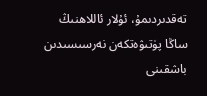تەقدىردىمۇ، ئۇلار ئاللاھنىڭ ساڭا پۈتىۋەتكەن نەرسىسىدىن باشقىنى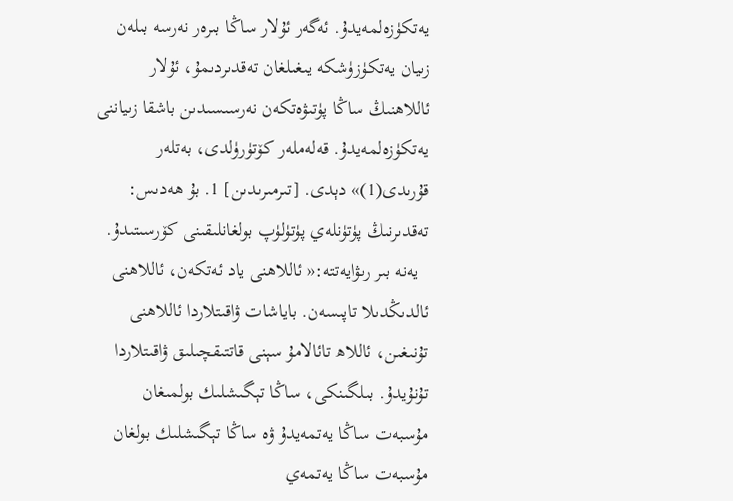يەتكۈزەلمەيدۇ. ئەگەر ئۇلار ساڭا بىرەر نەرسە بىلەن زىيان يەتكۈزۈشكە يىغىلغان تەقدىردىمۇ، ئۇلار ئاللاھنىڭ ساڭا پۈتىۋەتكەن نەرسىسىدىن باشقا زىياننى يەتكۈزەلمەيدۇ. قەلەملەر كۆتۈرۈلدى، بەتلەر قۇرىدى(1)» دېدى. [تىرمىرىدىن] 1. بۇ ھەدىس: تەقدىرنىڭ پۈتۈنلەي پۈتۈلۈپ بولغانلىقىنى كۆرسىتىدۇ.
  يەنە بىر رىۋايەتتە:« ئاللاھنى ياد ئەتكەن، ئاللاھنى ئالدىڭدىلا تاپىسەن. باياشات ۋاقىتلاردا ئاللاھنى تۇنىغىن، ئاللاھ تائالامۇ سېنى قاتتىقچىلىق ۋاقىتلاردا تۇنۇيدۇ. بىلگىنكى، ساڭا تېگىشلىك بولمىغان مۇسبەت ساڭا يەتمەيدۇ ۋە ساڭا تېگىشلىك بولغان مۇسبەت ساڭا يەتمەي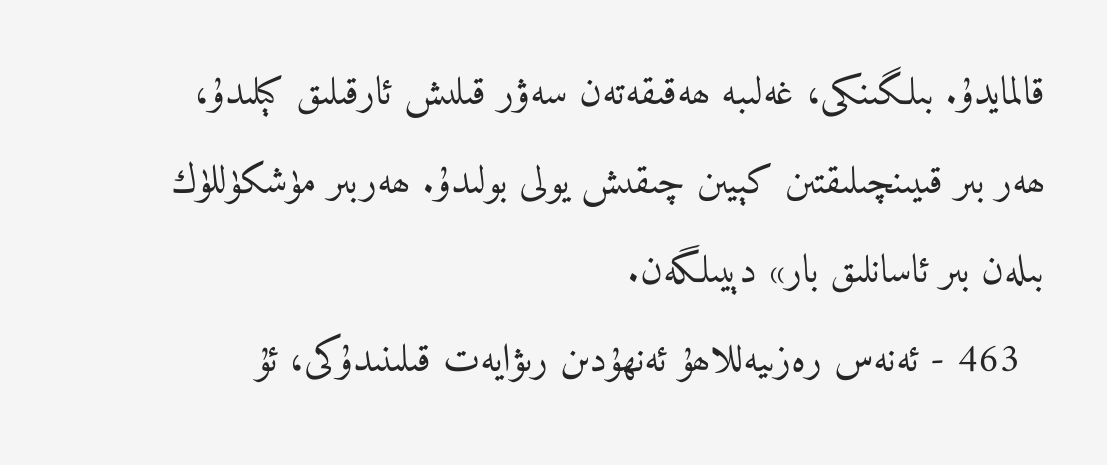قالمايدۇ. بىلگىنكى، غەلىبە ھەقىقەتەن سەۋر قىلىش ئارقىلىق كېلىدۇ، ھەر بىر قىيىنچىلىقتىن كېيىن چىقىش يولى بولىدۇ. ھەربىر مۈشكۈللۈك بىلەن بىر ئاسانلىق بار» دېيىلگەن.
  463 - ئەنەس رەزىيەللاھۇ ئەنھۇدىن رىۋايەت قىلىنىدۇكى، ئۇ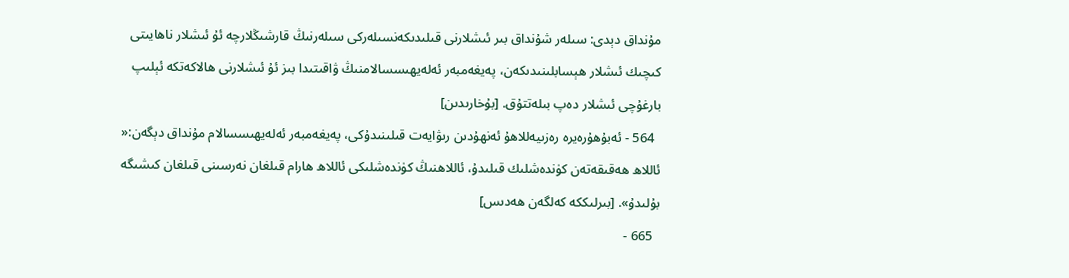مۇنداق دېدى: سىلەر شۇنداق بىر ئىشلارنى قىلىدىكەنسىلەركى سىلەرنىڭ قارشىڭلارچە ئۇ ئىشلار ناھايىتى كىچىك ئىشلار ھېسابلىنىدىكەن، پەيغەمبەر ئەلەيھىسسالامنىڭ ۋاقىتىدا بىز ئۇ ئىشلارنى ھالاكەتكە ئېلىپ بارغۇچى ئىشلار دەپ بىلەتتۇق. [بۇخارىدىن]
  564 - ئەبۇھۇرەيرە رەزىيەللاھۇ ئەنھۇدىن رىۋايەت قىلىنىدۇكى، پەيغەمبەر ئەلەيھىسسالام مۇنداق دېگەن:« ئاللاھ ھەقىقەتەن كۈندەشلىك قىلىدۇ، ئاللاھنىڭ كۈندەشلىكى ئاللاھ ھارام قىلغان نەرسىنى قىلغان كىشىگە بۇلىدۇ». [بىرلىككە كەلگەن ھەدىس]
  665 -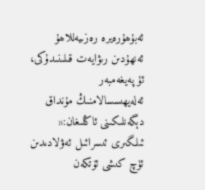ئەبۇھۇرەيرە رەزىيەللاھۇ ئەنھۇدىن رىۋايەت قىلىنىدۇكى، ئۇ پەيغەمبەر ئەلەيھىسسالامنىڭ مۇنداق دېگەنلىكىنى ئاڭلىغان:« ئىلگىرى ئىسرائىل ئەۋلادىدىن ئۈچ كىشى ئۆتكەن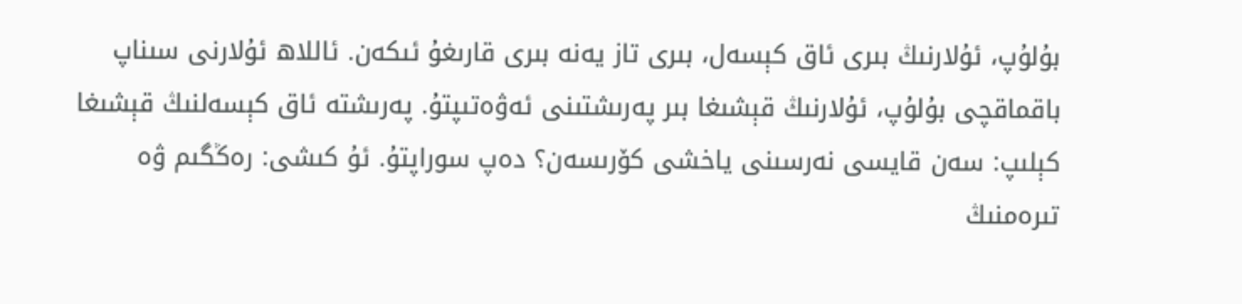بۇلۇپ، ئۇلارنىڭ بىرى ئاق كېسەل، بىرى تاز يەنە بىرى قارىغۇ ئىكەن. ئاللاھ ئۇلارنى سىناپ باقماقچى بۇلۇپ، ئۇلارنىڭ قېشىغا بىر پەرىشتىنى ئەۋەتىپتۇ. پەرىشتە ئاق كېسەلنىڭ قېشىغا كېلىپ: سەن قايسى نەرسىنى ياخشى كۆرىسەن؟ دەپ سوراپتۇ. ئۇ كىشى: رەڭگىم ۋە تىرەمنىڭ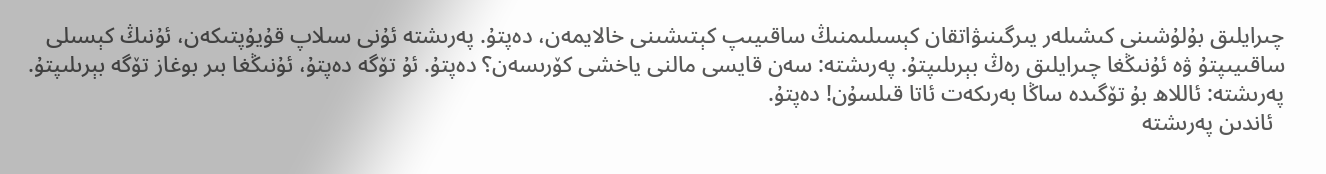چىرايلىق بۇلۇشىنى كىشىلەر يىرگىنىۋاتقان كېسىلىمنىڭ ساقىيىپ كېتىشىنى خالايمەن، دەپتۇ. پەرىشتە ئۇنى سىلاپ قۇيۇپتىكەن، ئۇنىڭ كېسىلى ساقىيىپتۇ ۋە ئۇنىڭغا چىرايلىق رەڭ بېرىلىپتۇ. پەرىشتە: سەن قايسى مالنى ياخشى كۆرىسەن؟ دەپتۇ. ئۇ تۆگە دەپتۇ، ئۇنىڭغا بىر بوغاز تۆگە بېرىلىپتۇ. پەرىشتە: ئاللاھ بۇ تۆگىدە ساڭا بەرىكەت ئاتا قىلسۇن! دەپتۇ.
  ئاندىن پەرىشتە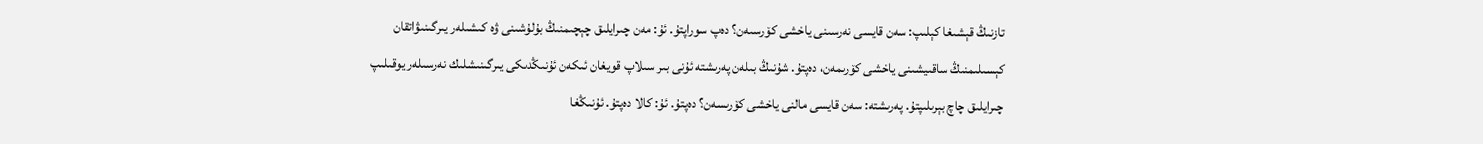تازنىڭ قېشىغا كېلىپ: سەن قايسى نەرسىنى ياخشى كۆرسىەن؟ دەپ سوراپتۇ. ئۇ: مەن چىرايلىق چېچىمنىڭ بۇلۇشىنى ۋە كىشىلەر يىرگىنىۋاتقان كېسىلىمنىڭ ساقىيشىنى ياخشى كۆرىمەن، دەپتۇ. شۇنىڭ بىلەن پەرىشتە ئۇنى بىر سىلاپ قويغان ئىكەن ئۇنىڭدىكى يىرگىنىشلىك نەرسىلەر يوقىلىپ چىرايلىق چاچ بېرىلىپتۇ. پەرىشتە: سەن قايسى مالنى ياخشى كۆرىسەن؟ دەپتۇ. ئۇ: كالا دەپتۇ. ئۇنىڭغا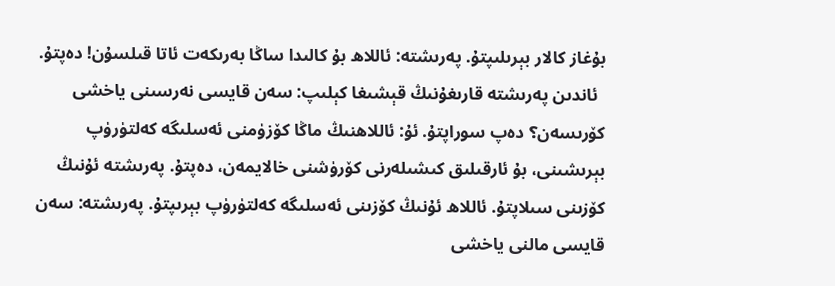بۇغاز كالار بېرىلىپتۇ. پەرىشتە: ئاللاھ بۇ كالىدا ساڭا بەرىكەت ئاتا قىلسۇن! دەپتۇ.
  ئاندىن پەرىشتە قارىغۇنىڭ قېشىغا كېلىپ: سەن قايسى نەرسىنى ياخشى كۆرىسەن؟ دەپ سوراپتۇ. ئۇ: ئاللاھنىڭ ماڭا كۆزۈمنى ئەسلىگە كەلتۈرۈپ بېرىشىنى، بۇ ئارقىلىق كىشىلەرنى كۆرۈشنى خالايمەن، دەپتۇ. پەرىشتە ئۇنىڭ كۆزىنى سىلاپتۇ. ئاللاھ ئۇنىڭ كۆزىنى ئەسلىگە كەلتۈرۈپ بېرىپتۇ. پەرىشتە: سەن قايسى مالنى ياخشى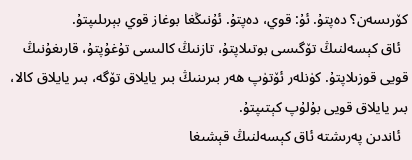كۆرىسەن؟ دەپتۇ. ئۇ: قوي، دەپتۇ. ئۇنىڭغا بوغاز قوي بېرىلىپتۇ.
  ئاق كېسەلنىڭ تۆگىسى بوتىلاپتۇ، تازنىڭ كالىسى تۇغۇپتۇ، قارىغۇنىڭ قويى قوزىلاپتۇ. كۈنلەر ئۆتۈپ ھەر بىرىنىڭ بىر يايلاق تۆگە، بىر يايلاق كالا، بىر يايلاق قويى بۇلۇپ كېتىپتۇ.
  ئاندىن پەرىشتە ئاق كېسەلنىڭ قېشىغا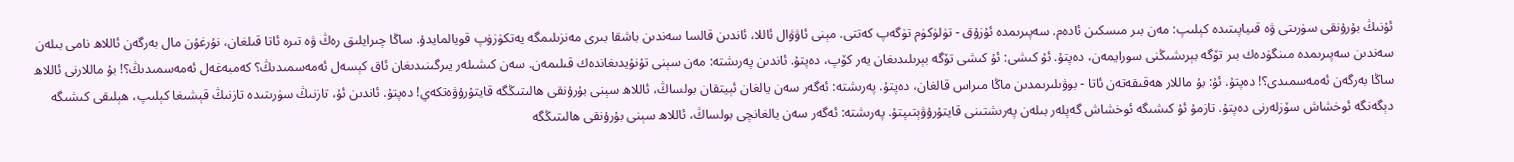ئۇنىڭ بۇرۇنقى سۈرىتى ۋە قىياپىتىدە كېلىپ: مەن بىر مىسكىن ئادەم. سەپىرىمدە ئۇزۇق - تۈلۈكۈم تۈگەپ كەتتى. مېنى ئاۋۋال ئاللا، ئاندىن قالسا سەندىن باشقا بىرى مەنزىلىمگە يەتكۈزۈپ قويالمايدۇ. ساڭا چىرايلىق رەڭ ۋە تىرە ئاتا قىلغان، نۇرغۇن مال بەرگەن ئاللاھ نامى بىلەن سەندىن سەپىرىمدە مىنگۈدەك بىر تۆگە بېرىشىڭنى سورايمەن، دەپتۇ. ئۇ كىشى: ئۇ كىشى تۆگە بېرىلىدىغان يەر كۆپ، دەپتۇ. ئاندىن پەرىشتە: مەن سېنى تۇنۇيدىغاندەك قىلىمەن. سەن كىشىلەر يىرگىنىدىغان ئاق كېسەل ئەمەسمىدىڭ؟ كەمبەغەل ئەمەسمىدىڭ؟! بۇ ماللارنى ئاللاھ ساڭا بەرگەن ئەمەسمىدى؟! دەپتۇ. ئۇ: بۇ ماللار ھەقىقەتەن ئاتا - بوۋىلىرىمدىن ماڭا مىراس قالغان، دەپتۇ. پەرىشتە: ئەگەر سەن يالغان ئېيتقان بولساڭ، ئاللاھ سېنى بۇرۇنقى ھالىتىڭگە قايتۇرۇۋەتكەي! دەپتۇ. ئاندىن ئۇ، تازنىڭ سۈرىتىدە تازنىڭ قېشىغا كېلىپ، ھېلىقى كىشىگە دېگەنگە ئوخشاش سۆزلەرنى دەپتۇ. تازمۇ ئۇ كىشىگە ئوخشاش گەپلەر بىلەن پەرىشتىنى قايتۇرۇۋېتىپتۇ. پەرىشتە: ئەگەر سەن يالغانچى بولساڭ، ئاللاھ سېنى بۇرۇنقى ھالىتىڭگە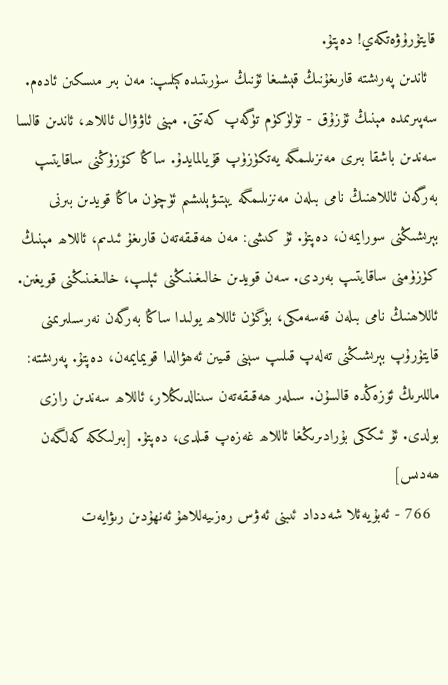قايتۇرۇۋەتكەي! دەپتۇ.
  ئاندىن پەرىشتە قارىغۇنىڭ قېشىغا ئۇنىڭ سۈرىتىدە كېلىپ: مەن بىر مىسكىن ئادەم. سەپىرىمدە مېنىڭ ئۇزۇق - تۈلۈكۈم تۈگەپ كەتتى. مېنى ئاۋۋال ئاللاھ، ئاندىن قالسا سەندىن باشقا بىرى مەنزىلىمگە يەتكۈزۈپ قۇيالمايدۇ. ساڭا كۆزۈڭنى ساقايتىپ بەرگەن ئاللاھنىڭ نامى بىلەن مەنزىلىمگە يېتىۋېلىشىم ئۈچۈن ماڭا قويدىن بىرنى بېرىشىڭنى سورايمەن، دەپتۇ. ئۇ كىشى: مەن ھەقىقەتەن قارىغۇ ئىدىم، ئاللاھ مېنىڭ كۈزۈمنى ساقايتىپ بەردى. سەن قويدىن خالىغىنىڭنى ئېلىپ، خالىغىنىڭنى قويغىن. ئاللاھنىڭ نامى بىلەن قەسەمكى، بۈگۈن ئاللاھ يولىدا ساڭا بەرگەن نەرسىلىرىمنى قايتۇرۇپ بېرىشىڭنى تەلەپ قىلىپ سېنى قىيىن ئەھۋالدا قويمايمەن، دەپتۇ. پەرىشتە: ماللىرىڭ ئۆزەڭدە قالسۇن. سىلەر ھەقىقەتەن سىنالدىڭلار، ئاللاھ سەندىن رازى بولدى. ئۇ ئىككى بۇرادىرىڭغا ئاللاھ غەزەپ قىلدى، دەپتۇ. [بىرلىككە كەلگەن ھەدىس]
  766 - ئەبۇيەئلا شەدداد ئىبنى ئەۋس رەزىيەللاھۇ ئەنھۇدىن رىۋايەت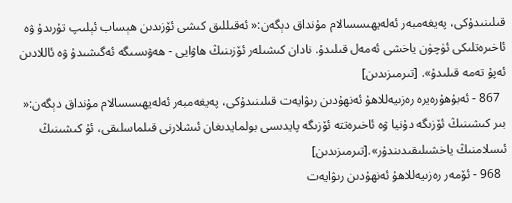قىلىنىدۇكى، پەيغەمبەر ئەلەيھىسسالام مۇنداق دېگەن:« ئەقىللىق كىشى ئۆزىدىن ھېساب ئېلىپ تۇرىدۇ ۋە ئاخىرەتلىكى ئۈچۈن ياخشى ئەمەل قىلىدۇ. نادان كىشىلەر ئۆزىنىڭ ھاۋايى - ھەۋىسىگە ئەگىشىدۇ ۋە ئاللادىن ئەپۇ تەمە قىلىدۇ». [تىرمىزىدىن]
  867 - ئەبۇھۇرەيرە رەزىيەللاھۇ ئەنھۇدىن رىۋايەت قىلىنىدۇكى، پەيغەمبەر ئەلەيھىسسالام مۇنداق دېگەن:« بىر كىشىنىڭ ئۆزىگە دۇنيا ۋە ئاخىرەتتە ئۆزىگە پايدىسى بولمايدىغان ئىشلارنى قىلماسلىقى، ئۇ كىشىنىڭ ئىسلامنىڭ ياخشىلىقىدىندۇر».[تىرمىزىدىن]
  968 - ئۆمەر رەزىيەللاھۇ ئەنھۇدىن رىۋايەت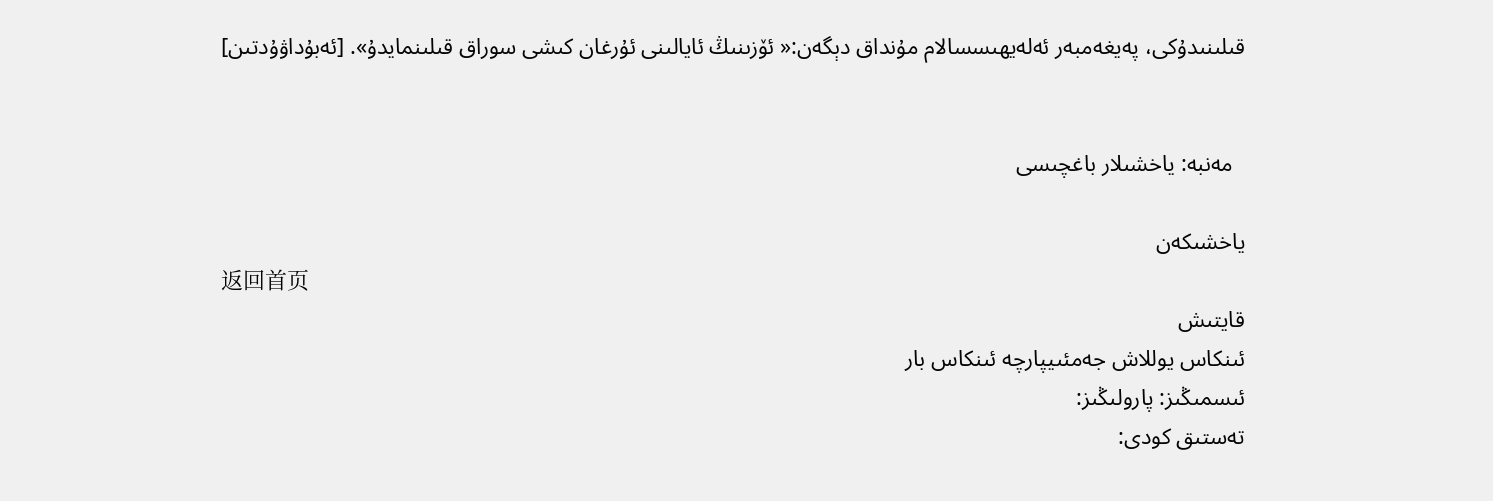قىلىنىدۇكى، پەيغەمبەر ئەلەيھىسسالام مۇنداق دېگەن:« ئۆزىنىڭ ئايالىنى ئۇرغان كىشى سوراق قىلىنمايدۇ». [ئەبۇداۋۇدتىن]


  مەنبە: ياخشىلار باغچىسى

ياخشىكەن
返回首页
قايتىش
ئىنكاس يوللاش جەمئىيپارچە ئىنكاس بار
ئىسمىڭىز: پارولىڭىز:
تەستىق كودى: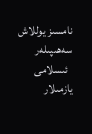نامسىز يوللاش
سەھىپىلەر
  ئىسلامى يازمىلار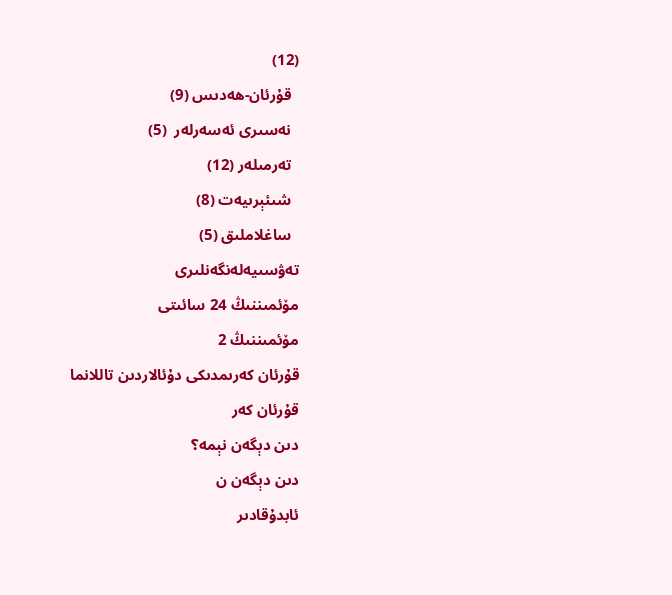(12)
  قۇرئان-ھەدىس (9)
  نەسىرى ئەسەرلەر  (5)
  تەرمىلەر (12)
  شىئېرىيەت (8)
  ساغلاملىق (5)
تەۋسىيەلەنگەنلىرى
مۆئمىننىڭ 24 سائىتى
مۆئمىننىڭ 2
قۇرئان كەرىمدىكى دۇئالاردىن تاللانما
قۇرئان كەر
دىن دېگەن نېمە؟
دىن دېگەن ن
ئابدۇقادىر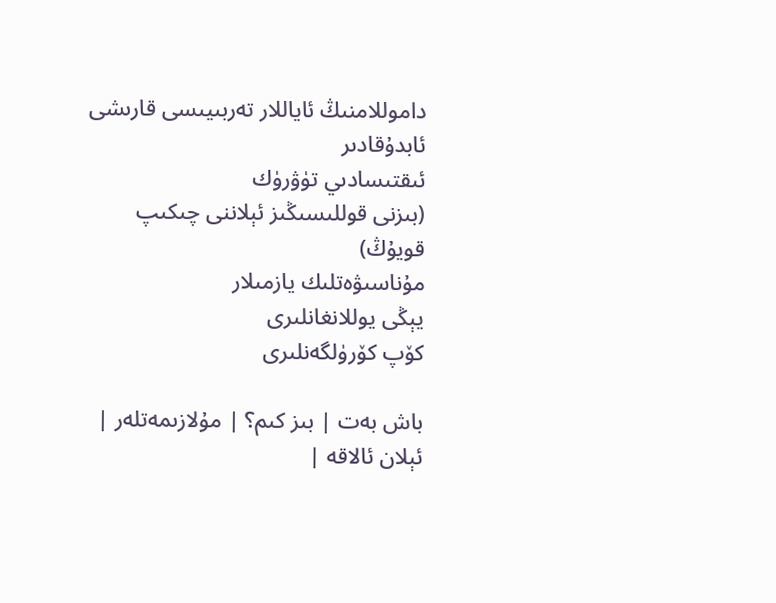داموللامنىڭ ئاياللار تەربىيىسى قارىشى
ئابدۇقادىر
ئىقتىسادىي تۈۋرۈك
(بىزنى قوللىسىڭىز ئېلاننى چىكىپ قويۇڭ)
مۇناسىۋەتلىك يازمىلار
يېڭى يوللانغانلىرى
كۆپ كۆرۈلگەنلىرى

باش بەت | بىز كىم؟ | مۇلازىمەتلەر | ئېلان ئالاقە |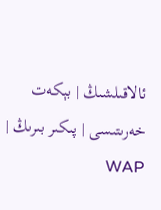ئالاقىلشىڭ | بېكەت خەرىتىسى | پىكىر بىرىڭ | WAP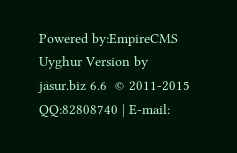Powered by:EmpireCMS Uyghur Version by jasur.biz 6.6  © 2011-2015
QQ:82808740 | E-mail: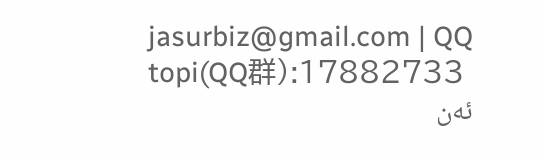jasurbiz@gmail.com | QQ topi(QQ群):17882733
ئەن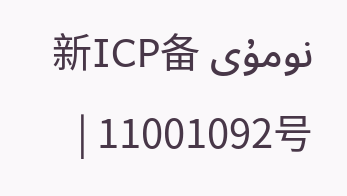نومۇى 新ICP备11001092号 |